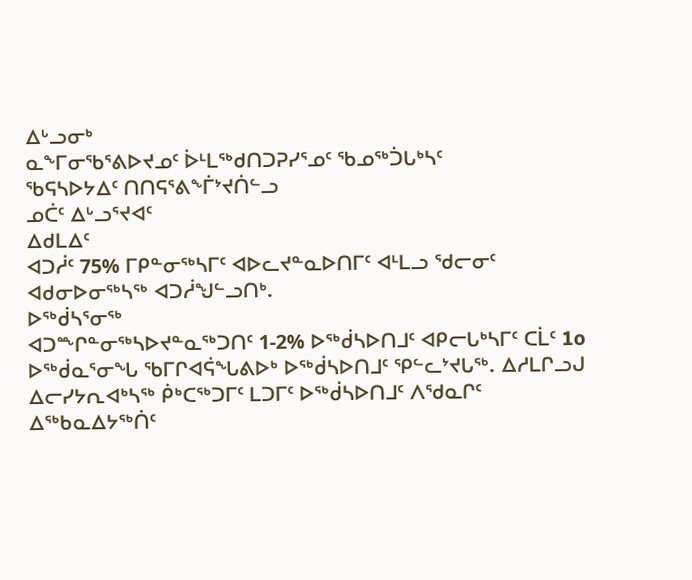ᐃᒡᓗᓂᒃ
ᓇᖕᒥᓂᖃᕐᕕᐅᔪᓄᑦ ᐆᒻᒪᖅᑯᑎᑐᕈᓯᕐᓄᑦ ᖃᓄᖅᑑᒐᒃᓴᑦ
ᖃᕋᓴᐅᔭᐃᑦ ᑎᑎᕋᕐᕕᖕᒦᔾᔪᑏᓪᓗ
ᓄᑖᑦ ᐃᒡᓗᕐᔪᐊᑦ
ᐃᑯᒪᐃᑦ
ᐊᑐᓲᑦ 75% ᒥᑭᓐᓂᖅᓴᒥᑦ ᐊᐅᓚᔪᓐᓇᐅᑎᒥᑦ ᐊᒻᒪᓗ ᖁᓕᓂᑦ ᐊᑯᓂᐅᓂᖅᓴᖅ ᐊᑐᓲᖑᓪᓗᑎᒃ.
ᐅᖅᑰᓴᕐᓂᖅ
ᐊᑐᖖᒋᓐᓂᖅᓴᐅᔪᓐᓇᖅᑐᑎᑦ 1-2% ᐅᖅᑰᓴᐅᑎᒧᑦ ᐊᑭᓕᒐᒃᓴᒥᑦ ᑕᒫᑦ 1o ᐅᖅᑰᓇᕐᓂᖓ ᖃᒥᒋᐊᕌᖓᕕᐅᒃ ᐅᖅᑰᓴᐅᑎᒧᑦ ᕿᓪᓚᔾᔪᒐᖅ. ᐃᓱᒪᒋᓗᒍ ᐃᓕᓯᔭᕆᐊᒃᓴᖅ ᑮᒃᑕᖅᑐᒥᑦ ᒪᑐᒥᑦ ᐅᖅᑰᓴᐅᑎᒧᑦ ᐱᖁᓇᒋᑦ ᐃᖅᑲᓇᐃᔭᖅᑏᑦ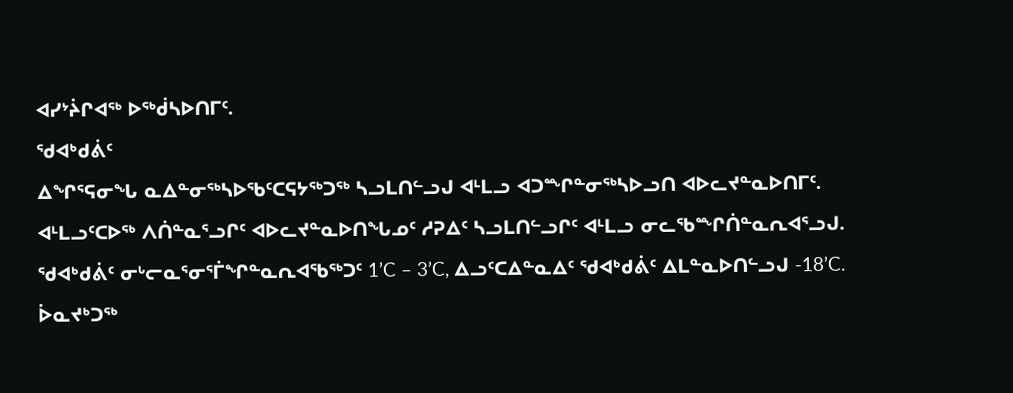ᐊᓯᔾᔩᒋᐊᖅ ᐅᖅᑰᓴᐅᑎᒥᑦ.
ᖁᐊᒃᑯᕖᑦ
ᐃᖏᕐᕋᓂᖓ ᓇᐃᓐᓂᖅᓴᐅᖃᑦᑕᕋᔭᖅᑐᖅ ᓴᓗᒪᑎᓪᓗᒍ ᐊᒻᒪᓗ ᐊᑐᖖᒋᓐᓂᖅᓴᐅᓗᑎ ᐊᐅᓚᔪᓐᓇᐅᑎᒥᑦ. ᐊᒻᒪᓗᑦᑕᐅᖅ ᐱᑏᓐᓇᕐᓗᒋᑦ ᐊᐅᓚᔪᓐᓇᐅᑎᖓᓄᑦ ᓱᕈᐃᑦ ᓴᓗᒪᑎᓪᓗᒋᑦ ᐊᒻᒪᓗ ᓂᓚᖃᖖᒋᑏᓐᓇᕆᐊᕐᓗᒍ.
ᖁᐊᒃᑯᕖᑦ ᓂᒡᓕᓇᕐᓂᕐᒦᖏᓐᓇᕆᐊᖃᖅᑐᑦ 1’C – 3’C, ᐃᓗᑦᑕᐃᓐᓇᐃᑦ ᖁᐊᒃᑯᕖᑦ ᐃᒪᓐᓇᐅᑎᓪᓗᒍ -18’C.
ᐆᓇᔪᒃᑐᖅ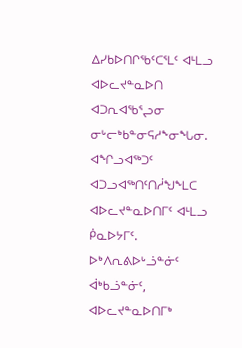ᐃᓯᑲᐅᑎᒋᖃᑦᑕᕐᒪᑦ ᐊᒻᒪᓗ ᐊᐅᓚᔪᓐᓇᐅᑎ ᐊᑐᕆᐊᖃᕐᖢᓂ ᓂᒡᓕᒃᑲᓐᓂᕋᓱᖕᓂᖓᓂ.
ᐊᖏᓗᐊᖅᑐᑦ ᐊᑐᓗᐊᖅᑎᑦᑎᓲᖑᖕᒪᑕ ᐊᐅᓚᔪᓐᓇᐅᑎᒥᑦ ᐊᒻᒪᓗ ᑮᓇᐅᔭᒥᑦ. ᐅᒃᐱᕆᕕᐅᒡᓘᓐᓃᑦ ᐋᒃᑲᓘᓐᓃᑦ, ᐊᐅᓚᔪᓐᓇᐅᑎᒥᒃ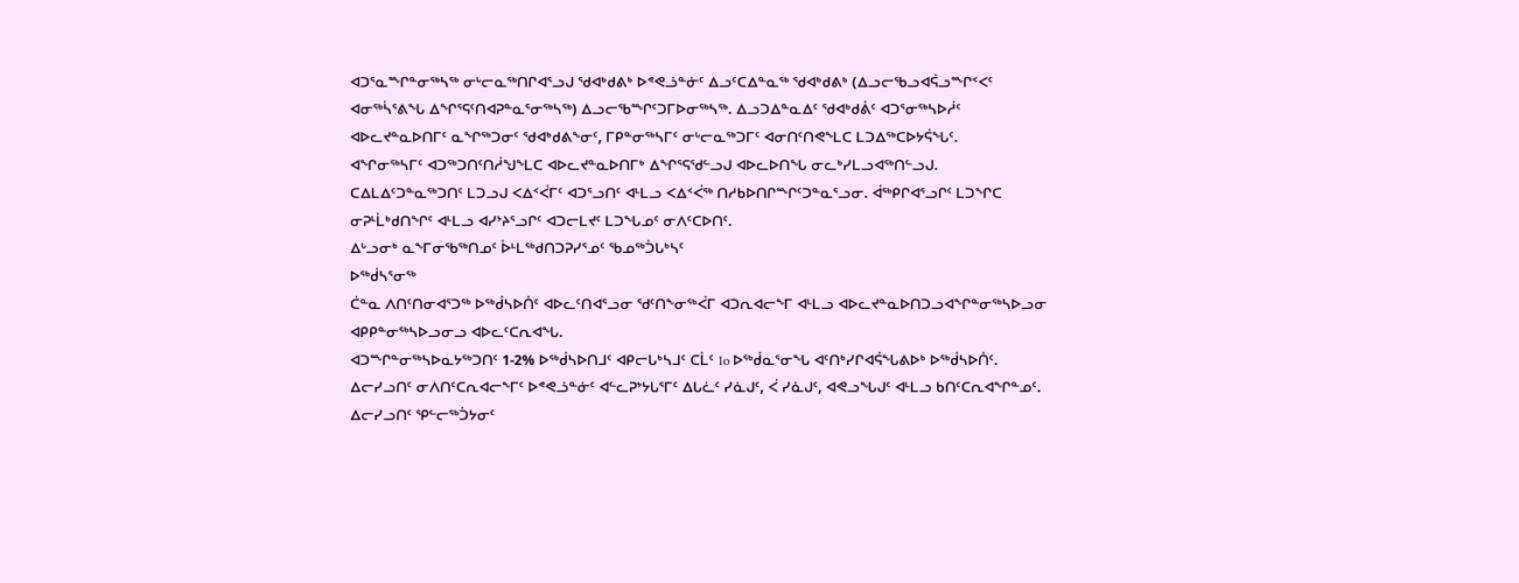ᐊᑐᕐᓇᖖᒋᓐᓂᖅᓴᖅ ᓂᒡᓕᓇᖅᑎᒋᐊᕐᓗᒍ ᖁᐊᒃᑯᕕᒃ ᐅᕝᕙᓘᓐᓃᑦ ᐃᓗᑦᑕᐃᓐᓇᖅ ᖁᐊᒃᑯᕕᒃ (ᐃᓗᓕᖃᓗᐊᕌᓗᖖᒋᑉᐸᑦ ᐊᓂᖅᓵᕐᕕᖓ ᐃᖏᕐᕋᑦᑎᐊᕈᓐᓇᕐᓂᖅᓴᖅ) ᐃᓗᓕᖃᖖᒋᑦᑐᒥᐅᓂᖅᓴᖅ. ᐃᓗᑐᐃᓐᓇᐃᑦ ᖁᐊᒃᑯᕖᑦ ᐊᑐᕐᓂᖅᓴᐅᓲᑦ ᐊᐅᓚᔪᓐᓇᐅᑎᒥᑦ ᓇᖏᖅᑐᓂᑦ ᖁᐊᒃᑯᕕᖕᓂᑦ, ᒥᑭᓐᓂᖅᓴᒥᑦ ᓂᒡᓕᓇᖅᑐᒥᑦ ᐊᓂᑎᑦᑎᕙᖕᒪᑕ ᒪᑐᐃᖅᑕᐅᔭᕌᖓᑦ.
ᐊᖏᓂᖅᓴᒥᑦ ᐊᑐᖅᑐᑎᑦᑎᓲᖑᖕᒪᑕ ᐊᐅᓚᔪᓐᓇᐅᑎᒥᒃ ᐃᖏᕐᕋᖁᓪᓗᒍ ᐊᐅᓚᐅᑎᖓ ᓂᓚᒃᓯᒪᓗᐊᖅᑎᓪᓗᒍ.
ᑕᐃᒪᐃᑦᑐᓐᓇᖅᑐᑎᑦ ᒪᑐᓗᒍ ᐸᐃᑉᐹᒥᑦ ᐊᑐᕐᓗᑎᑦ ᐊᒻᒪᓗ ᐸᐃᑉᐹᖅ ᑎᓱᑲᐅᑎᒋᖖᒋᑦᑐᓐᓇᕐᓗᓂ. ᐋᖅᑭᒋᐊᕐᓗᒋᑦ ᒪᑐᖏᑕ ᓂᕈᒻᒫᒃᑯᑎᖏᑦ ᐊᒻᒪᓗ ᐊᓯᔾᔨᕐᓗᒋᑦ ᐊᑐᓕᒪᔪᑦ ᒪᑐᖓᓄᑦ ᓂᐱᑦᑕᐅᑎᑦ.
ᐃᒡᓗᓂᒃ ᓇᖕᒥᓂᖃᖅᑎᓄᑦ ᐆᒻᒪᖅᑯᑎᑐᕈᓯᕐᓄᑦ ᖃᓄᖅᑑᒐᒃᓴᑦ
ᐅᖅᑰᓴᕐᓂᖅ
ᑖᓐᓇ ᐱᑎᑦᑎᓂᐊᕐᑐᖅ ᐅᖅᑰᓴᐅᑏᑦ ᐊᐅᓚᑦᑎᐊᕐᓗᓂ ᖁᑦᑎᖕᓂᖅᐹᒥ ᐊᑐᕆᐊᓕᖕᒥ ᐊᒻᒪᓗ ᐊᐅᓚᔪᓐᓇᐅᑎᑐᓗᐊᖏᓐᓂᖅᓴᐅᓗᓂ ᐊᑭᑭᓐᓂᖅᓴᐅᓗᓂᓗ ᐊᐅᓚᑦᑕᕆᐊᖓ.
ᐊᑐᖖᒋᓐᓂᖅᓴᐅᓇᔭᖅᑐᑎᑦ 1-2% ᐅᖅᑰᓴᐅᑎᒧᑦ ᐊᑭᓕᒐᒃᓴᒧᑦ ᑕᒫᑦ 1o ᐅᖅᑰᓇᕐᓂᖓ ᐊᑦᑎᒃᓯᒋᐊᕌᖓᕕᐅᒃ ᐅᖅᑰᓴᐅᑏᑦ.
ᐃᓕᓯᓗᑎᑦ ᓂᐱᑎᑦᑕᕆᐊᓕᖕᒥᑦ ᐅᕝᕙᓘᓐᓃᑦ ᐊᓪᓚᕈᔾᔭᒐᕐᒥᑦ ᐃᒐᓛᑦ ᓯᓈᒍᑦ, ᐹ ᓯᓈᒍᑦ, ᐊᕙᓗᖓᒍᑦ ᐊᒻᒪᓗ ᑲᑎᑦᑕᕆᐊᖏᓐᓄᑦ.
ᐃᓕᓯᓗᑎᑦ ᕿᓪᓕᖅᑑᔭᓂᑦ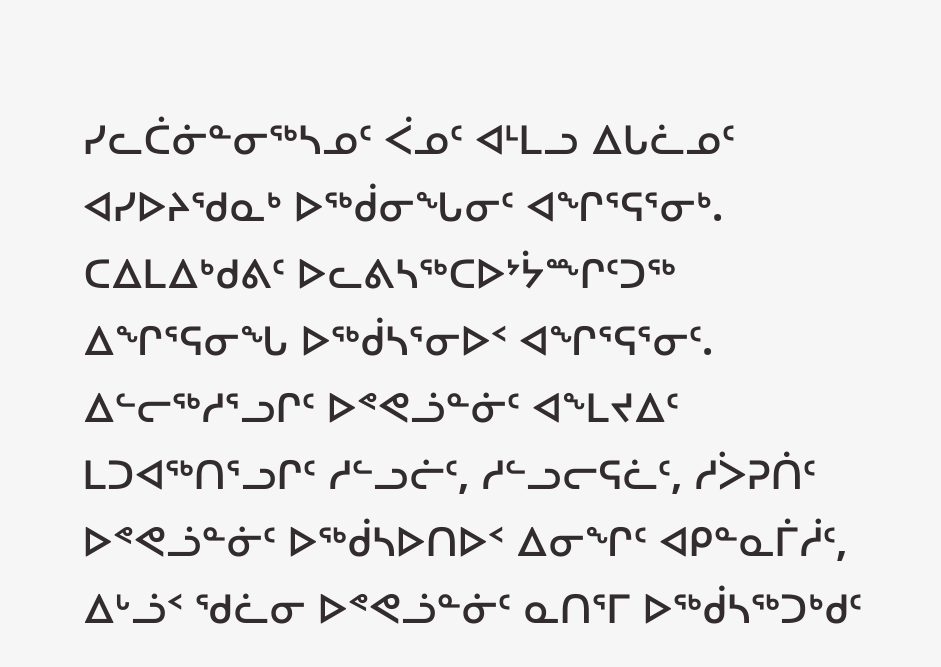ᓯᓚᑖᓃᓐᓂᖅᓴᓄᑦ ᐹᓄᑦ ᐊᒻᒪᓗ ᐃᒐᓛᓄᑦ ᐊᓯᐅᔨᖁᓇᒃ ᐅᖅᑰᓂᖓᓂᑦ ᐊᖏᕐᕋᕐᓂᒃ.
ᑕᐃᒪᐃᒃᑯᕕᑦ ᐅᓚᕕᓴᖅᑕᐅᔾᔮᖖᒋᑦᑐᖅ ᐃᖏᕐᕋᓂᖓ ᐅᖅᑰᓴᕐᓂᐅᑉ ᐊᖏᕐᕋᕐᓂᑦ.
ᐃᓪᓕᖅᓱᕐᓗᒋᑦ ᐅᕝᕙᓘᓐᓃᑦ ᐊᖕᒪᔪᐃᑦ ᒪᑐᐊᖅᑎᕐᓗᒋᑦ ᓱᓪᓗᓖᑦ, ᓱᓪᓗᓕᕋᓛᑦ, ᓱᐴᕈᑏᑦ ᐅᕝᕙᓘᓐᓃᑦ ᐅᖅᑰᓴᐅᑎᐅᑉ ᐃᓂᖏᑦ ᐊᑭᓐᓇᒦᓲᑦ, ᐃᒡᓘᑉ ᖁᓛᓂ ᐅᕝᕙᓘᓐᓃᑦ ᓇᑎᕐᒥ ᐅᖅᑰᓴᖅᑐᒃᑯᑦ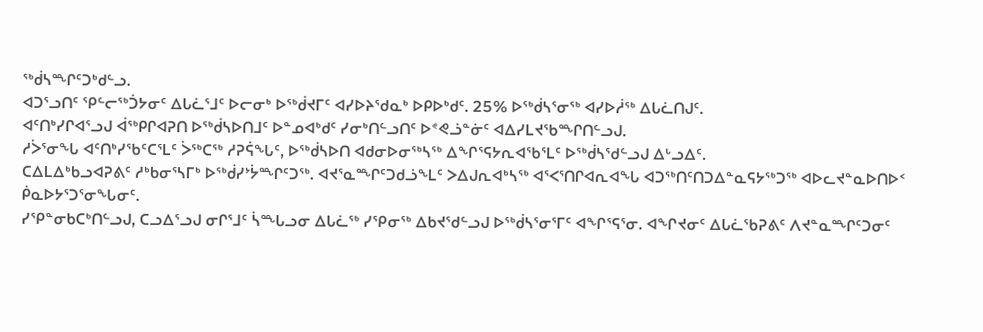ᖅᑰᓴᖖᒋᑦᑐᒃᑯᓪᓗ.
ᐊᑐᕐᓗᑎᑦ ᕿᓪᓕᖅᑑᔭᓂᑦ ᐃᒐᓛᕐᒧᑦ ᐅᓕᓂᒃ ᐅᖅᑰᔪᒥᑦ ᐊᓯᐅᔨᖁᓇᒃ ᐅᑭᐅᒃᑯᑦ. 25% ᐅᖅᑰᓴᕐᓂᖅ ᐊᓯᐅᓲᖅ ᐃᒐᓛᑎᒍᑦ.
ᐊᑦᑎᒃᓯᒋᐊᕐᓗᒍ ᐋᖅᑭᒋᐊᕈᑎ ᐅᖅᑰᓴᐅᑎᒧᑦ ᐅᓐᓄᐊᒃᑯᑦ ᓯᓂᒃᑎᓪᓗᑎᑦ ᐅᕝᕙᓘᓐᓃᑦ ᐊᐃᓯᒪᔪᖃᖖᒋᑎᓪᓗᒍ.
ᓱᐴᕐᓂᖓ ᐊᑦᑎᒃᓯᖃᑦᑕᕐᒪᑦ ᐴᖅᑕᖅ ᓱᕈᕌᖓᑦ, ᐅᖅᑰᓴᐅᑎ ᐊᑯᓂᐅᓂᖅᓴᖅ ᐃᖏᕐᕋᔭᕆᐊᖃᕐᒪᑦ ᐅᖅᑰᓴᖁᓪᓗᒍ ᐃᒡᓗᐃᑦ.
ᑕᐃᒪᐃᒃᑲᓗᐊᕈᕕᑦ ᓱᒃᑲᓂᕐᓴᒥᒃ ᐅᖅᑰᓯᔾᔮᖖᒋᑦᑐᖅ. ᐊᔪᕐᓇᖖᒋᑦᑐᑯᓘᖕᒪᑦ ᐳᐃᒍᕆᐊᒃᓴᖅ ᐊᕐᐸᕐᑎᒋᐊᕆᐊᖓ ᐊᑐᖅᑎᑦᑎᑐᐃᓐᓇᕋᔭᖅᑐᖅ ᐊᐅᓚᔪᓐᓇᐅᑎᐅᑉ ᑮᓇᐅᔭᕐᑐᕐᓂᖓᓂᑦ.
ᓯᕿᓐᓂᑲᑕᒃᑎᓪᓗᒍ, ᑕᓗᐃᕐᓗᒍ ᓂᒋᕐᒧᑦ ᓵᖖᒐᓗᓂ ᐃᒐᓛᖅ ᓯᕿᓂᖅ ᐃᑲᔪᖁᓪᓗᒍ ᐅᖅᑰᓴᕐᓂᕐᒥᑦ ᐊᖏᕐᕋᕐᓂ. ᐊᖏᔪᓂᑦ ᐃᒐᓛᖃᕈᕕᑦ ᐱᔪᓐᓇᖖᒋᑦᑐᓂᑦ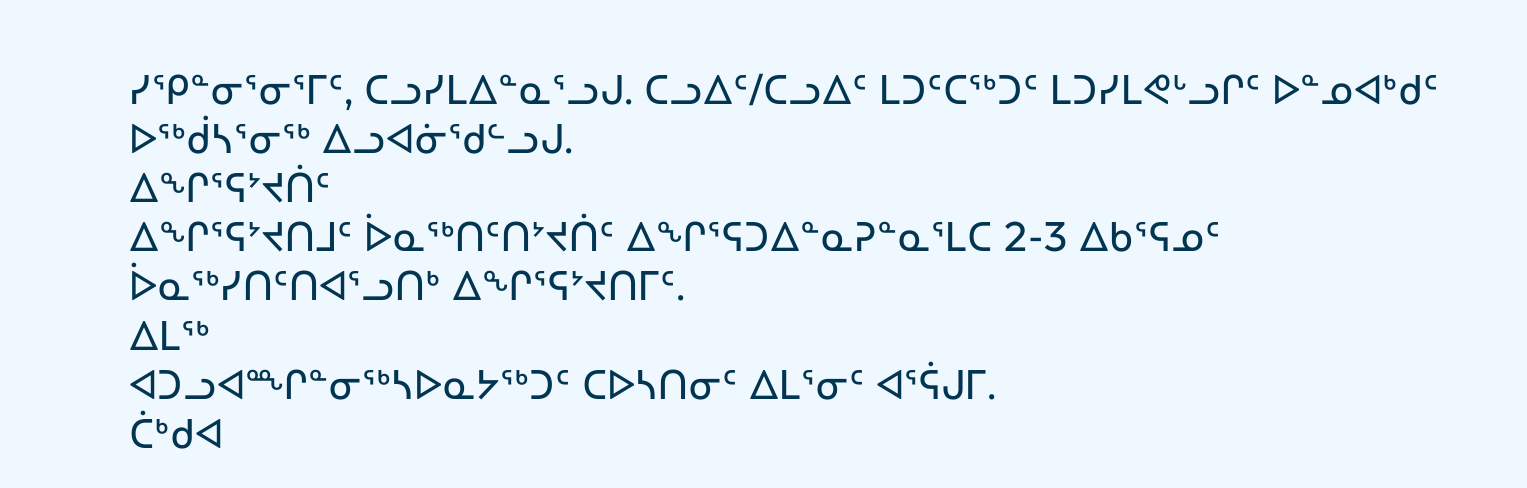ᓯᕿᓐᓂᕐᓂᕐᒥᑦ, ᑕᓗᓯᒪᐃᓐᓇᕐᓗᒍ. ᑕᓗᐃᑦ/ᑕᓗᐃᑦ ᒪᑐᑦᑕᖅᑐᑦ ᒪᑐᓯᒪᕙᒡᓗᒋᑦ ᐅᓐᓄᐊᒃᑯᑦ ᐅᖅᑰᓴᕐᓂᖅ ᐃᓗᐊᓃᖁᓪᓗᒍ.
ᐃᖏᕐᕋᔾᔪᑏᑦ
ᐃᖏᕐᕋᔾᔪᑎᒧᑦ ᐆᓇᖅᑎᑦᑎᔾᔪᑏᑦ ᐃᖏᕐᕋᑐᐃᓐᓇᕈᓐᓇᕐᒪᑕ 2-3 ᐃᑲᕐᕋᓄᑦ ᐆᓇᖅᓯᑎᑦᑎᐊᕐᓗᑎᒃ ᐃᖏᕐᕋᔾᔪᑎᒥᑦ.
ᐃᒪᖅ
ᐊᑐᓗᐊᖖᒋᓐᓂᖅᓴᐅᓇᔭᖅᑐᑦ ᑕᐅᓴᑎᓂᑦ ᐃᒪᕐᓂᑦ ᐊᕐᕌᒍᒥ.
ᑖᒃᑯᐊ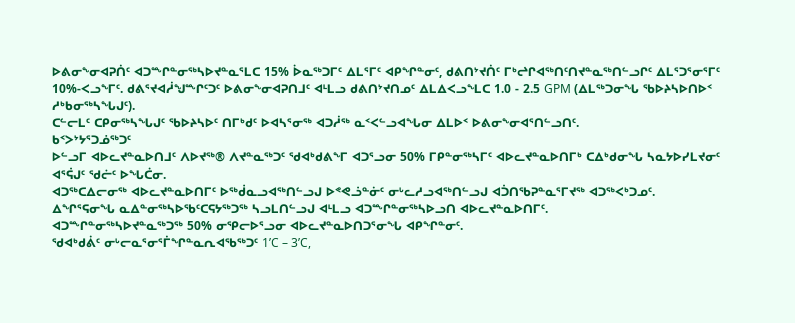ᐅᕕᓂᖕᓂᐊᕈᑏᑦ ᐊᑐᖖᒋᓐᓂᖅᓴᐅᔪᓐᓇᕐᒪᑕ 15% ᐆᓇᖅᑐᒥᑦ ᐃᒪᕐᒥᑦ ᐊᑭᖏᓐᓂᑦ, ᑯᕕᑎᔾᔪᑏᑦ ᒥᒃᖠᒋᐊᖅᑎᑦᑎᔪᓐᓇᖅᑎᓪᓗᒋᑦ ᐃᒪᕐᑐᕐᓂᕐᒥᑦ 10%-ᐸᓗᖕᒥᑦ. ᑯᕕᕐᔪᐊᓲᖑᖖᒋᑦᑐᑦ ᐅᕕᓂᖕᓂᐊᕈᑎᒧᑦ ᐊᒻᒪᓗ ᑯᕕᑎᔾᔪᑎᓄᑦ ᐃᒪᐃᐸᓗᖕᒪᑕ 1.0 - 2.5 GPM (ᐃᒪᖅᑐᓂᖓ ᖃᐅᔨᓴᐅᑎᐅᑉ ᓱᒃᑲᓂᖅᓴᖓᒍᑦ).
ᑕᓪᓕᒪᑦ ᑕᑭᓂᖅᓴᖓᒍᑦ ᖃᐅᔨᓴᐅᑦ ᑎᒥᒃᑯᑦ ᐅᐊᓴᕐᓂᖅ ᐊᑐᓲᖅ ᓇᑉᐸᓪᓗᐊᖓᓂ ᐃᒪᐅᑉ ᐅᕕᓂᖕᓂᐊᕐᑎᓪᓗᑎᑦ.
ᑲᑉᐳᔾᔭᕐᑐᓅᖅᑐᑦ
ᐅᓪᓗᒥ ᐊᐅᓚᔪᓐᓇᐅᑎᒧᑦ ᐱᐅᔪᖅ® ᐱᔪᓐᓇᖅᑐᑦ ᖁᐊᒃᑯᕕᖕᒥ ᐊᑐᕐᓗᓂ 50% ᒥᑭᓐᓂᖅᓴᒥᑦ ᐊᐅᓚᔪᓐᓇᐅᑎᒥᒃ ᑕᐃᒃᑯᓂᖓ ᓴᓇᔭᐅᓯᒪᔪᓂᑦ ᐊᕐᕌᒍᑦ ᖁᓖᑦ ᐅᖓᑖᓂ.
ᐊᑐᖅᑕᐃᓕᓂᖅ ᐊᐅᓚᔪᓐᓇᐅᑎᒥᑦ ᐅᖅᑰᓇᓗᐊᖅᑎᓪᓗᒍ ᐅᕝᕙᓘᓐᓃᑦ ᓂᒡᓚᓱᓗᐊᖅᑎᓪᓗᒍ ᐊᑑᑎᖃᕈᓐᓇᕐᒥᔪᖅ ᐊᑐᖅᐸᒃᑐᓄᑦ.
ᐃᖏᕐᕋᓂᖓ ᓇᐃᓐᓂᖅᓴᐅᖃᑦᑕᕋᔭᖅᑐᖅ ᓴᓗᒪᑎᓪᓗᒍ ᐊᒻᒪᓗ ᐊᑐᖖᒋᓐᓂᖅᓴᐅᓗᑎ ᐊᐅᓚᔪᓐᓇᐅᑎᒥᑦ.
ᐊᑐᖖᒋᓐᓂᖅᓴᐅᔪᓐᓇᖅᑐᖅ 50% ᓂᕿᓕᐅᕐᓗᓂ ᐊᐅᓚᔪᓐᓇᐅᑎᑐᕐᓂᖓ ᐊᑭᖏᓐᓂᑦ.
ᖁᐊᒃᑯᕖᑦ ᓂᒡᓕᓇᕐᓂᕐᒦᖏᓐᓇᕆᐊᖃᖅᑐᑦ 1’C – 3’C,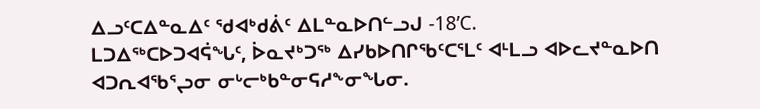ᐃᓗᑦᑕᐃᓐᓇᐃᑦ ᖁᐊᒃᑯᕖᑦ ᐃᒪᓐᓇᐅᑎᓪᓗᒍ -18’C.
ᒪᑐᐃᖅᑕᐅᑐᐊᕌᖓᑦ, ᐆᓇᔪᒃᑐᖅ ᐃᓯᑲᐅᑎᒋᖃᑦᑕᕐᒪᑦ ᐊᒻᒪᓗ ᐊᐅᓚᔪᓐᓇᐅᑎ ᐊᑐᕆᐊᖃᕐᖢᓂ ᓂᒡᓕᒃᑲᓐᓂᕋᓱᖕᓂᖓᓂ.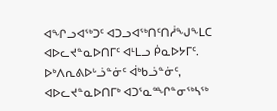ᐊᖏᓗᐊᖅᑐᑦ ᐊᑐᓗᐊᖅᑎᑦᑎᓲᖑᖕᒪᑕ ᐊᐅᓚᔪᓐᓇᐅᑎᒥᑦ ᐊᒻᒪᓗ ᑮᓇᐅᔭᒥᑦ. ᐅᒃᐱᕆᕕᐅᒡᓘᓐᓃᑦ ᐋᒃᑲᓘᓐᓃᑦ, ᐊᐅᓚᔪᓐᓇᐅᑎᒥᒃ ᐊᑐᕐᓇᖖᒋᓐᓂᖅᓴᖅ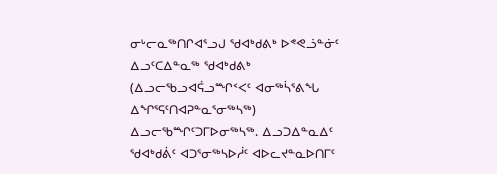ᓂᒡᓕᓇᖅᑎᒋᐊᕐᓗᒍ ᖁᐊᒃᑯᕕᒃ ᐅᕝᕙᓘᓐᓃᑦ ᐃᓗᑦᑕᐃᓐᓇᖅ ᖁᐊᒃᑯᕕᒃ (ᐃᓗᓕᖃᓗᐊᕌᓗᖖᒋᑉᐸᑦ ᐊᓂᖅᓵᕐᕕᖓ ᐃᖏᕐᕋᑦᑎᐊᕈᓐᓇᕐᓂᖅᓴᖅ) ᐃᓗᓕᖃᖖᒋᑦᑐᒥᐅᓂᖅᓴᖅ. ᐃᓗᑐᐃᓐᓇᐃᑦ ᖁᐊᒃᑯᕖᑦ ᐊᑐᕐᓂᖅᓴᐅᓲᑦ ᐊᐅᓚᔪᓐᓇᐅᑎᒥᑦ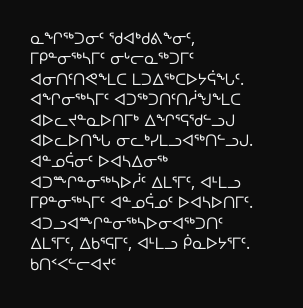ᓇᖏᖅᑐᓂᑦ ᖁᐊᒃᑯᕕᖕᓂᑦ, ᒥᑭᓐᓂᖅᓴᒥᑦ ᓂᒡᓕᓇᖅᑐᒥᑦ ᐊᓂᑎᑦᑎᕙᖕᒪᑕ ᒪᑐᐃᖅᑕᐅᔭᕌᖓᑦ.
ᐊᖏᓂᖅᓴᒥᑦ ᐊᑐᖅᑐᑎᑦᑎᓲᖑᖕᒪᑕ ᐊᐅᓚᔪᓐᓇᐅᑎᒥᒃ ᐃᖏᕐᕋᖁᓪᓗᒍ ᐊᐅᓚᐅᑎᖓ ᓂᓚᒃᓯᒪᓗᐊᖅᑎᓪᓗᒍ.
ᐊᓐᓄᕌᓂᑦ ᐅᐊᓴᐃᓂᖅ
ᐊᑐᖖᒋᓐᓂᖅᓴᐅᓲᑦ ᐃᒪᕐᒥᑦ, ᐊᒻᒪᓗ ᒥᑭᓐᓂᖅᓴᒥᑦ ᐊᓐᓄᕌᓄᑦ ᐅᐊᓴᐅᑎᒥᑦ.
ᐊᑐᓗᐊᖖᒋᓐᓂᖅᓴᐅᓂᐊᖅᑐᑎᑦ ᐃᒪᕐᒥᑦ, ᐃᑲᕐᕋᒥᑦ, ᐊᒻᒪᓗ ᑮᓇᐅᔭᕐᒥᑦ.
ᑲᑎᑉᐸᓪᓕᐊᔪᑦ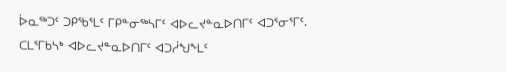ᐆᓇᖅᑐᑦ ᑐᑭᖃᕐᒪᑦ ᒥᑭᓐᓂᖅᓴᒥᑦ ᐊᐅᓚᔪᓐᓇᐅᑎᒥᑦ ᐊᑐᕐᓂᕐᒥᑦ.
ᑕᒪᕐᒥᑲᓴᒃ ᐊᐅᓚᔪᓐᓇᐅᑎᒥᑦ ᐊᑐᓲᖑᖕᒪᑦ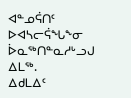ᐊᓐᓄᕌᑎᑦ ᐅᐊᓴᓕᕌᖓᖕᓂ ᐆᓇᖅᑎᓐᓇᓱᒡᓗᒍ ᐃᒪᖅ.
ᐃᑯᒪᐃᑦ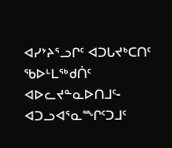ᐊᓯᔾᔨᕐᓗᒋᑦ ᐊᑐᒐᔪᒃᑕᑎᑦ ᖃᐅᒻᒪᖅᑯᑏᑦ ᐊᐅᓚᔪᓐᓇᐅᑎᒧᑦ-ᐊᑐᓗᐊᕐᓇᖖᒋᑦᑐᒧᑦ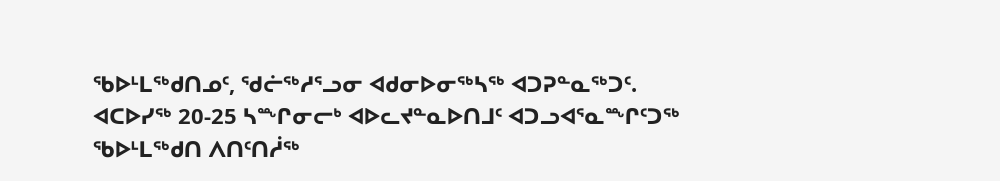ᖃᐅᒻᒪᖅᑯᑎᓄᑦ, ᖁᓖᖅᓱᕐᓗᓂ ᐊᑯᓂᐅᓂᖅᓴᖅ ᐊᑐᕈᓐᓇᖅᑐᑦ. ᐊᑕᐅᓯᖅ 20-25 ᓴᖖᒋᓂᓕᒃ ᐊᐅᓚᔪᓐᓇᐅᑎᒧᑦ ᐊᑐᓗᐊᕐᓇᖖᒋᑦᑐᖅ ᖃᐅᒻᒪᖅᑯᑎ ᐱᑎᑦᑎᓲᖅ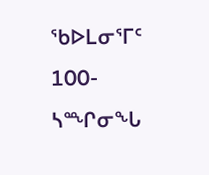ᖃᐅᒪᓂᕐᒥᑦ 100-ᓴᖖᒋᓂᖓ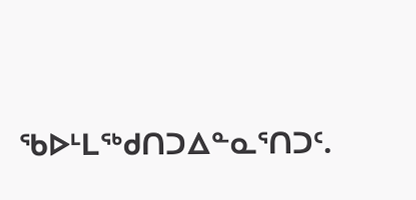ᖃᐅᒻᒪᖅᑯᑎᑐᐃᓐᓇᕐᑎᑐᑦ.